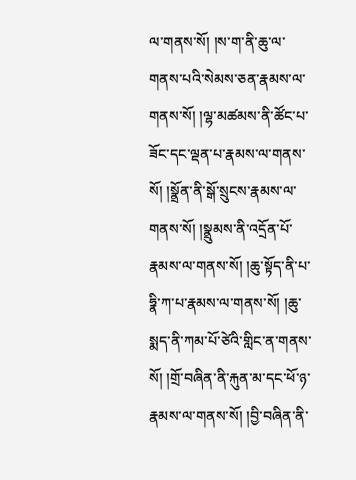ལ་གནས་སོ། །ས་ག་ནི་ཆུ་ལ་གནས་པའི་སེམས་ཅན་རྣམས་ལ་གནས་སོ། །ལྷ་མཚམས་ནི་ཚོང་པ་ཟོང་དང་ལྡན་པ་རྣམས་ལ་གནས་སོ། །སྣྲོན་ནི་སྒོ་སྲུངས་རྣམས་ལ་གནས་སོ། །སྣྲུམས་ནི་འདྲོན་པོ་རྣམས་ལ་གནས་སོ། །ཆུ་སྟོད་ནི་པ་ཧྣི་ཀ་པ་རྣམས་ལ་གནས་སོ། །ཆུ་སྨད་ནི་ཀམ་པོ་ཙེའི་གླིང་ན་གནས་སོ། །གྲོ་བཞིན་ནི་རྐུན་མ་དང་ཕོ་ཉ་རྣམས་ལ་གནས་སོ། །བྱི་བཞིན་ནི་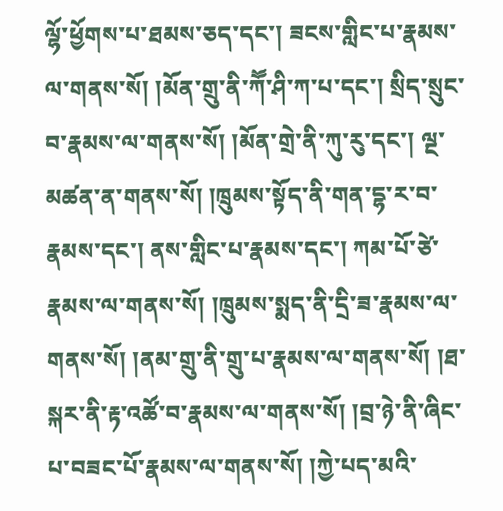ལྷོ་ཕྱོགས་པ་ཐམས་ཅད་དང་། ཟངས་གླིང་པ་རྣམས་ལ་གནས་སོ། །མོན་གྲུ་ནི་ཀཽ་ཤི་ཀ་པ་དང་། སྲིད་སྲུང་བ་རྣམས་ལ་གནས་སོ། །མོན་གྲེ་ནི་ཀུ་རུ་དང་། ལྔ་མཚན་ན་གནས་སོ། །ཁྲུམས་སྟོད་ནི་གན་དྷ་ར་བ་རྣམས་དང་། ནས་གླིང་པ་རྣམས་དང་། ཀམ་པོ་ཙེ་རྣམས་ལ་གནས་སོ། །ཁྲུམས་སྨད་ནི་དྲི་ཟ་རྣམས་ལ་གནས་སོ། །ནམ་གྲུ་ནི་གྲུ་པ་རྣམས་ལ་གནས་སོ། །ཐ་སྐར་ནི་རྟ་འཚོ་བ་རྣམས་ལ་གནས་སོ། །བྲ་ཉེ་ནི་ཞིང་པ་བཟང་པོ་རྣམས་ལ་གནས་སོ། །ཀྱེ་པད་མའི་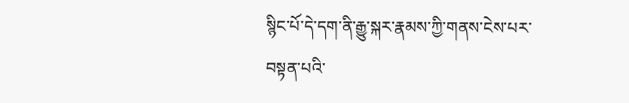སྙིང་པོ་དེ་དག་ནི་རྒྱུ་སྐར་རྣམས་ཀྱི་གནས་ངེས་པར་བསྟན་པའི་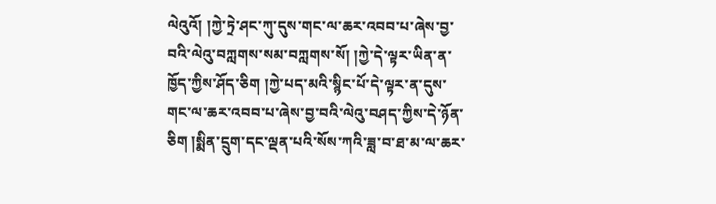ལེའུའོ། །ཀྱེ་ཏྲེ་ཤང་ཀུ་དུས་གང་ལ་ཆར་འབབ་པ་ཞེས་བྱ་བའི་ལེའུ་བཀླགས་སམ་བཀླགས་སོ། །ཀྱེ་དེ་ལྟར་ཡིན་ན་ཁྱོད་ཀྱིས་ཤོད་ཅིག །ཀྱེ་པད་མའི་སྙིང་པོ་དེ་ལྟར་ན་དུས་གང་ལ་ཆར་འབབ་པ་ཞེས་བྱ་བའི་ལེའུ་བཤད་ཀྱིས་དེ་ཉོན་ཅིག །སྨིན་དྲུག་དང་ལྡན་པའི་སོས་ཀའི་ཟླ་བ་ཐ་མ་ལ་ཆར་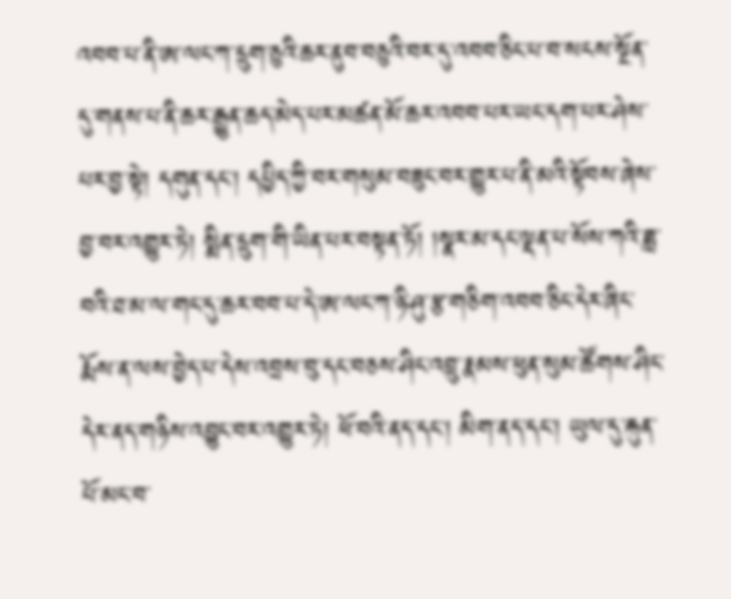འབབ་པ་ནི་ཨ་ལང་ཀ་དྲུག་ཅུའི་ཆར་ནུབ་བཅུའི་བར་དུ་འབབ་ཅིང་པ་བ་སངས་སྔོན་དུ་གནས་པ་ནི་ཆར་རྒྱུན་ཆད་མེད་པར་མཚན་མོ་ཆར་འབབ་པར་ཡང་དག་པར་ཤེས་པར་བྱ་སྟེ། དགུན་དང་། དཔྱིད་ཀྱི་བར་གསུམ་བཟུང་བར་གྱུར་པ་ནི་མའི་སྟོབས་ཞེས་བྱ་བར་འགྱུར་ཏེ། སྨིན་དྲུག་གི་ཡིན་པར་བསྟན་ཏོ། །སྣར་མ་དང་ལྡན་པ་སོས་ཀའི་ཟླ་བའི་ཐ་མ་ལ་གང་དུ་ཆར་བབ་པ་དེ་ཨ་ལང་ཀ་ཉི་ཤུ་རྩ་གཅིག་འབབ་ཅིང་དེར་ཞིང་རྨོས་ན་ལས་བྱེད་པ་དེས་འབྲས་བུ་དང་བཅས་ཤིང་འབྲུ་རྣམས་ཕུན་སུམ་ཚོགས་ཤིང་དེར་ནད་གཉིས་འབྱུང་བར་འགྱུར་ཏེ། ཕོ་བའི་ནད་དང་། མིག་ནད་དང་། ཡུལ་དུ་རྐུན་པོ་མང་བ་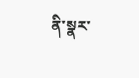ནི་སྣར་